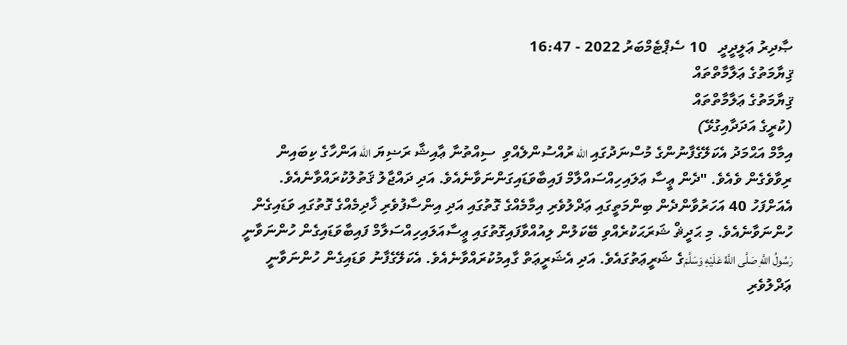ޞާދިރު ޢަލީދީދީ   10 ސެޕްޓެމްބަރު 2022 - 16:47
ޤިޔާމަތުގެ ޢަލާމާތްތައް
ޤިޔާމަތުގެ ޢަލާމާތްތައް
(ކުރީގެ އަދަދާއިގުޅޭ)
އިމާމް އަޙްމަދު އެކަލޭގެފާނުންގެ މުސްނަދުގައި الله ރުއްސުންލެއްވި  ސިއްތުނާ ޢާއިޝާ ރަޟިޔަ الله އަންހާގެ ކިބައިން ރިވާވެގެން ވެއެވެ. "ދެން ޢީސާ ޢަލައިހިއްސައްލާމް ފައިބާވަޑައިގަންނަވާނެއެވެ. އަދި ދައްޖާލު ޤަތުލުކުރައްވާނެއެވެ. އެއަށްފަހު 40 އަހަރުވާންދެން ބިންމަތީގައި ޢަދްލުވެރި އިމާމެއްގެ ގޮތުގައި އަދި އިންސާފުވެރި ޚާދިމެއްގެ ގޮތުގައި ވަޑައިގެން ހުންނަވާނެއެވެ. މި ޙަދީޘް ޝަރަޙަކުރެއްވި ބޭކަލުން ލިއުއްވާފައިގޮތުގައި ޢީސާއަލައިހިއްސަލާމް ފައިބާވަޑައިގެން ހުންނަވާނީ رَسُولُ اللَّهِ صَلَّى اللَّهُ عَلَيْهِ وَسَلَّمَގެ ޝަރީޢަތުގައެވެ. އަދި އެޝަރީޢަތް ގާއިމުކުރައްވާނެއެވެ. އެކަލޭގެފާނު ވަޑައިގެން ހުންނަވާނީ ޢަދްލުވެރި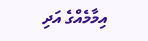އިމާމެއްގެ އަދި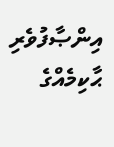އިންޞާފުވެރި ޙާކިމެއްގެ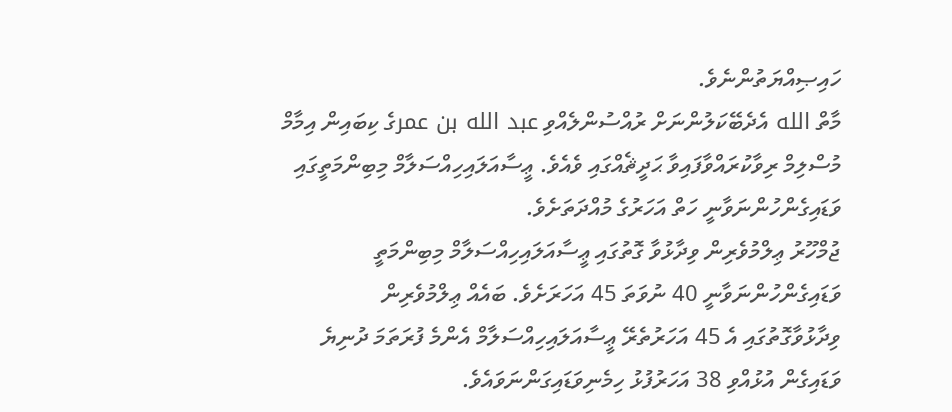ހައިޞިއްޔަތުންނެވެ.
މާތް الله އެދެބޭކަލުންނަށް ރުއްސުންލެއްވި عبد الله بن عمرގެ ކިބައިން އިމާމް މުސްލިމް ރިވާކުރައްވާފައިވާ ޙަދީޘެއްގައި ވެއެވެ. ޢީސާއަލައިހިއްސަލާމް މިބިންމަތީގައި ވަޑައިގެންހުންނަވާނީ ހަތް އަހަރުގެ މުއްދަތަށެވެ.
ޖުމްހޫރު ޢިލްމުވެރިން ވިދާޅުވާ ގޮތުގައި ޢީސާއަލައިހިއްސަލާމް މިބިންމަތީ ވަޑައިގެންހުންނަވާނީ 40 ނުވަތަ 45 އަހަރަށެވެ. ބައެއް ޢިލްމުވެރިން ވިދާޅުވާގޮތުގައި އެ 45 އަހަރުތެރޭ ޢީސާއަލައިހިއްސަލާމް އެންމެ ފުރަތަމަ ދުނިޔެ ވަޑައިގެން އުޅުއްވި 38 އަހަރުފުޅު ހިމެނިވަޑައިގަންނަވައެވެ.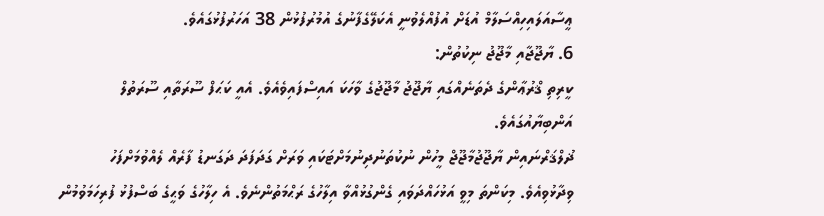ޢީސާއަލައިހިއްސަލާމް އުޑަށް އުފުއްލެވުނީ އެކަލޭގެފާނުގެ އުމުރުފުޅުން 38 އަހަރުފުޅުގައެވެ.
6. ޔާޖޫޖާއި މާޖޫޖު ނިކުތުން:
ކީރިތި ޤްރުޢާންގެ ދެތަނެއްގައި ޔާޖޫޖު މާޖޫޖުގެ ވާހަކަ އައިސްފައިވެއެވެ. އެއީ ކަޙަފް ސޫރަތާއި ސޫރަތުލް އަންބިޔާއުގައެވެ.
ޛުލްޤަރްނައިން ޔާޖޫޖުމާޖޫޖް މީހުން ނުކުތަނުދިނުމަށްޓަކައި ވަރަށް ގަދަފަދަ ދަގަނޑު ފާރެއް ލެއްވުމަށްފަހު ވިދާޅުވިއެވެ. މިކަންތަ މިވީ އަޅުހައްދަވައި ގެންގުޅުއްވާ އިލާހުގެ ރަޙްމަތުންނެވެ. އެ ހިލާހުގެ ވަޙީގެ ބަސްފުޅު ފުރިހަމަވުމުން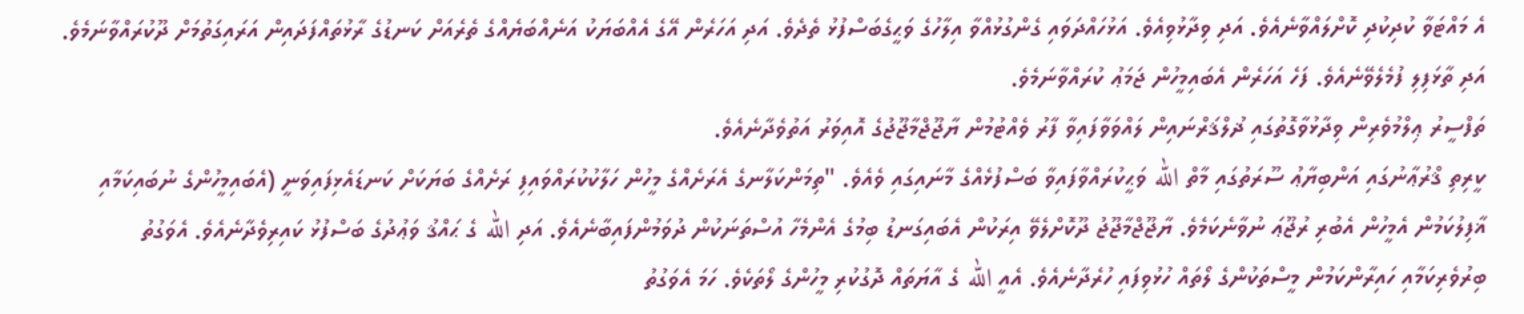އެ މައްޓަވާ ކުދިކުދި ކޮށްލައްވާނެއެވެ. އަދި ވިދާޅުވިއެވެ. އަޅުހައްދަވައި ގެންގުޅުއްވާ އިލާހުގެ ވަޙީގެބަސްފުޅު ތެދެވެ. އަދި އަހަރެން އޭގެ އެއްބަޔަކު އަނެއްބަޔެއްގެ ތެރެއަށް ކަނޑުގެ ރާޅުތައްފަދައިން އަރައިގަތުމަށް ދޫކުރައްވާނަމެވެ. އަދި ތާޅަފިލި ފުމެލެވޭނެއެވެ. ފަހެ އަހަރެން އެބައިމީހުން ޖަމަޢު ކުރައްވާނަމެވެ.
ތަފްސީރު ޢިލްމުވެރިން ވިދާޅުވާގޮތުގައި ޛުލްޤަރްނައިން ލައްވަވާފައިވާ ފާރު ވެއްޓުމުން ޔާޖޫޖްމާޖޫޖުގެ އޮއިވަރު އަތުވެދާނެއެވެ.
ކީރިތި ޤްރުޢާނުގައި އަންބިޔާޢު ސޫރަތުގައި މާތް الله ވަޙީކުރައްވާފައިވާ ބަސްފުޅެއްގެ މާނައިގައި ވެއެވެ. "ތިމަންކަލާނގެ އެރަށެއްގެ މީހުން ހަލާކުކުރައްވައިފި ރަށެއްގެ ބަޔަކަށް ކަނޑައެޅިފައިވަނީ (އެބައިމީހުންގެ ނުބައިކަމާއި ޣާފިލުކަމުން އެމީހުން އެބުރި ރުޖޫޢަ ނުވާނެކަމެވެ. ޔާޖޫޖްމާޖޫޖު ދޫކޮށްލެވޭ އިރަކުން އެބައިގަނޑު ބިމުގެ އެންމެހާ އުސްތަނަކުން ދުވަމުންފައިބާނެއެވެ. އަދި الله ގެ ޙައްޤު ވަޢުދުގެ ބަސްފުޅު ކައިރިވެދާނެއެވެ. އެވަގުތު ބިރުވެރިކަމާއި ހައިރާންކަމުން މީސްތަކުންގެ ލޯތައް ހުޅުވިފައި ހުރެދާނެއެވެ. އެއީ الله ގެ އާޔަތައް ދޮގުކުރި މީހުންގެ ލޯތަކެވެ. ހަމަ އެވަގުތު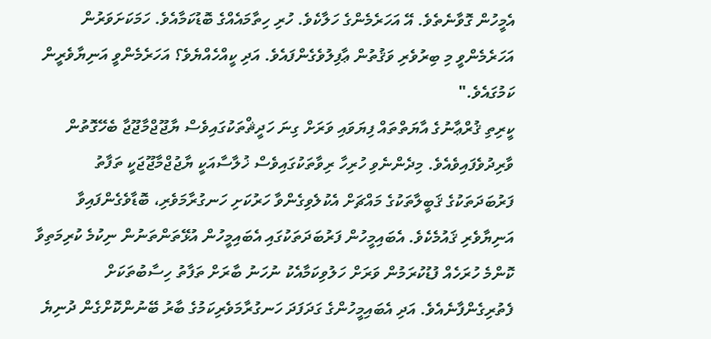އެމީހުން ގޮވާނެތެވެ. އޭ އަހަރެމެންގެ ހަލާކެވެ. ހުރި ހިތާމައެއްގެ ބޮޑުކަމާއެވެ. ހަމަކަށަވަރުން އަހަރެމެންވީ މި ބިރުވެރި ވަޤުތުން ޢާފިލުވެގެންފައެވެ. އަދި ކީއްހެއްޔެވެ؟ އަހަރެމެންވީ އަނިޔާވެރީން ކަމުގައެވެ."
ކީރިތި ޤުރްޢާނުގެ އާޔަތްތައް ފިޔަވައި ވަރަށް ގިނަ ހަދީޘްތަކުގައިވެސް ޔާޖޫޖްމާޖޫޖާ ބެހޭގޮތުން ވާރިދުވެފައިވެއެވެ. މިދެންނެވި ހުރިހާ ރިވާތަކުގައިވެސް ޚުލާސާއަކީ ޔާޖުޖްމާޖޫޖަކީ ތަފާތު ފަރުބަދަތަކުގެ ޤަބީލާތަކުގެ މައްޗަށް އެކުލެވިގެންވާ ހަރުކަށި ހަނގުރާމަވެރި، ބޮޑާވެގެންފައިވާ އަނިޔާވެރި ޤައުމެކެވެ. އެބައިމީހުން ފަރުބަދަތަކުގައި އެބައިމީހުން އުޅޭތަންތަނުން ނިކުމެ ކުރިމަތިވާ ކޮންމެ ހުރަހެއް ފުޑުކުރަމުން ވަރަށް ހަލުވިކަމާއެކު ނުހަނު ބާރަށް ތަފާތު ހިސާބުތަކަށް ފެތުރިގެންފާނެއެވެ. އަދި އެބައިމީހުންގެ ގަދަފަދަ ހަނގުރާމަވެރިކަމުގެ ބާރު ބޭނުންކޮށްގެން ދުނިޔެ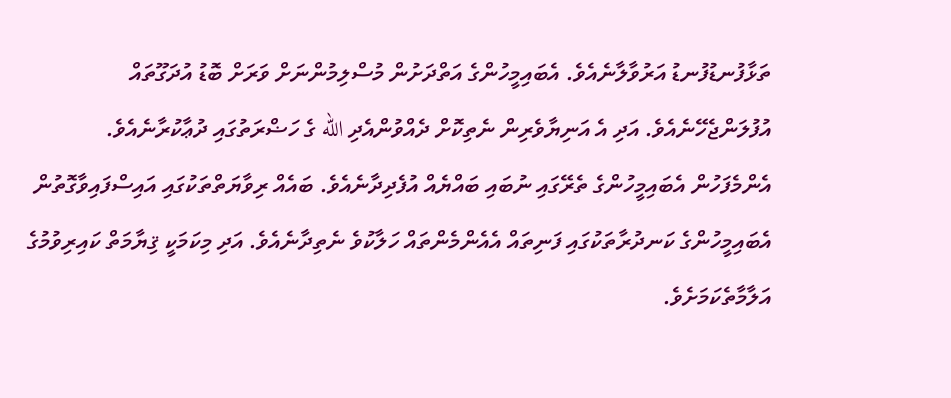ތަޅާފުނޑުފުނޑު އަރުވާލާނެއެވެ. އެބައިމީހުންގެ އަތްދަށުން މުސްލިމުންނަށް ވަރަށް ބޮޑު އުދަގޫތައް އުފުލަންޖެހޭނެއެވެ. އަދި އެ އަނިޔާވެރިން ނެތިކޮށް ދެއްވުންއެދި الله ގެ ހަޟްރަތުގައި ދުޢާކުރާނެއެވެ. އެންމެފަހުން އެބައިމީހުންގެ ތެރޭގައި ނުބައި ބައްޔެއް އުފެދިދާނެއެވެ. ބައެއް ރިވާޔަތްތަކުގައި އައިސްފައިވާގޮތުން އެބައިމީހުންގެ ކަނދުރާތަކުގައި ފަނިތައް އެއެންމެންތައް ހަލާކުވެ ނެތިދާނެއެވެ. އަދި މިކަމަކީ ޤިޔާމަތް ކައިރިވުމުގެ އަލާމާތެކަމަށެވެ.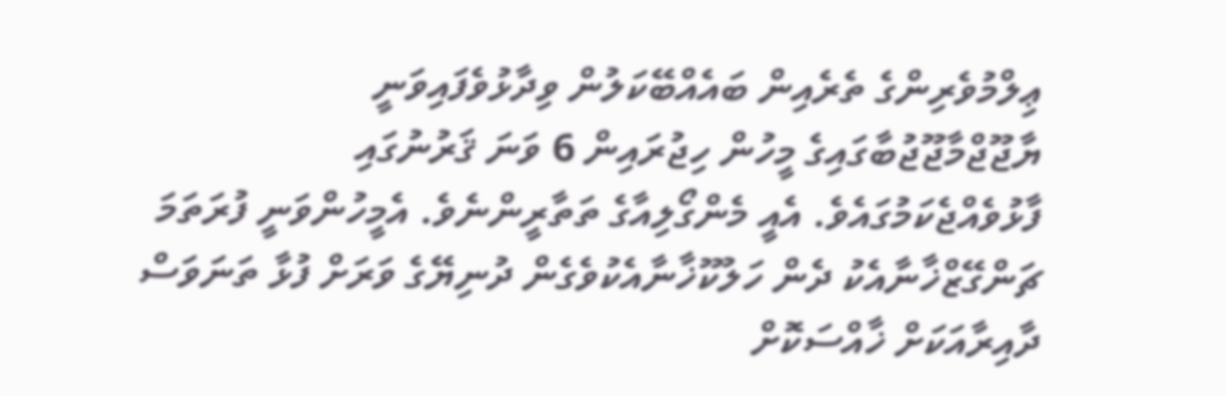ޢިލްމުވެރިންގެ ތެރެއިން ބައެއްބޭކަލުން ވިދާޅުވެފައިވަނީ ޔާޖޫޖްމާޖޫޖުބާގައިގެ މީހުން ހިޖުރައިން 6 ވަނަ ޤަރުނުގައި ފާޅުވެއްޖެކަމުގައެވެ. އެއީ މެންގޯލިއާގެ ތަތާރީންނެވެ. އެމީހުންވަނީ ފުރަތަމަ ޗަންގޭޒްޚާނާއެކު ދެން ހަލުކޫޚާނާއެކުވެގެން ދުނިޔޭގެ ވަރަށް ފުޅާ ތަނަވަސް ދާއިރާއަކަށް ޚާއްސަކޮށް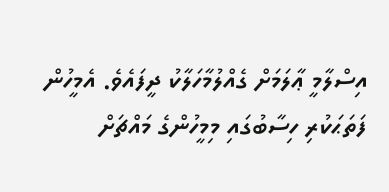އިސްލާމީ ޢާލަމަށް ގެއްލުމާހަލާކު ދީފައެވެ. އެމީހުން ފަތަޙަކުރި ހިސާބުގައި މިމީހުންގެ މައްޗަށް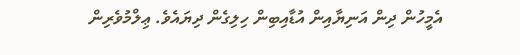އެމީހުން ދިން އަނިޔާއިން އުޑާއިބިން ހިލިގެން ދިޔައެވެ. ޢިލްމުވެރިން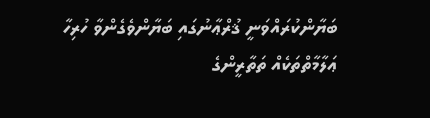ބަޔާންކުރައްވަނީ ޤުރްޢާނުގައި ބަޔާންވެގެންވާ ހުރިހާ ޢަލާމާތްތަކެއް ތަތާރީންގެ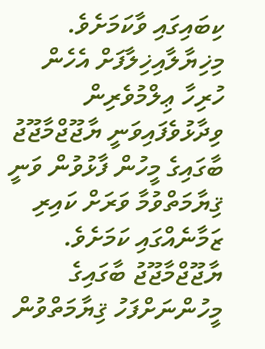ކިބައިގައި ވާކަމަށެވެ. މިޚިޔާލާއިޚިލާފަށް އެހެން ހުރިހާ ޢިލްމުވެރިން ވިދާޅުވެފައިވަނީ ޔާޖޫޖްމާޖޫޖު ބާގައިގެ މީހުން ފާޅުވުން ވަނީ ޤިޔާމަތްވުމާ ވަރަށް ކައިރި ޒަމާނެއްގައި ކަމަށެވެ. ޔާޖޫޖްމާޖޫޖު ބާގައިގެ މީހުންނަށްފަހު ޤިޔާމަތްވުން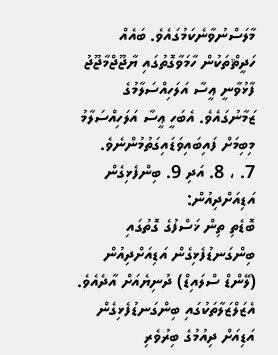މާލަސްނުވާނެކަމުގައެވެ. ބައެއް ހަދީޘްތަކުން ހާމަވާގޮތުގައި ޔާޖޫޖްމާޖޫޖު ފާޅުވާނީ ޢީސާ އަލަހިއްސަލާމުގެ ޒަމާނުގައެވެ. އެބަހީ ޢީސާ އަލަހިއްސަލާމު މިބިމަށް ފައިބައިވަޑައިގަތުމުންނެވެ.
7. ، 8. އަދި 9. ބިންފެޅިގެން އަޑިއަށްދިއުން:
ބޮޑެތި ތިން ޚަސްފުގެ ގޮތުގައި ބިންގަނޑުފެޅިގެން އަޑިއަށްދިއުން (ލޭންޑް ސްލައިޑް) ދުނިޔެއަށް އާދެއެވެ. އެޒަލްޒަލާތަކުގައި ބިންގަނޑުފެޅިގެން އަޑިއަށް ދިއުމުގެ ބިރުވެރި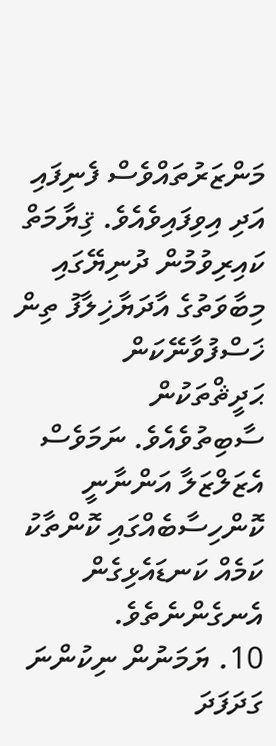މަންޒަރުތައްވެސް ފެނިފައި އަދި އިވިފައިވެއެވެ. ޤިޔާމަތް ކައިރިވުމުން ދުނިޔޭގައި މިބާވަތުގެ އާދަޔާޚިލާފު ތިން ޚަސްފުވާނޭކަން ޙަދީޘްތަކުން ސާބިތުވެއެވެ. ނަމަވެސް އެޒަލްޒަލާ އަންނާނީ ކޮންހިސާބެއްގައި ކޮންތާކު ކަމެއް ކަނޑައެޅިގެން އެނގެންނެތެވެ.
10. ޔަމަނުން ނިކުންނަ ގަދަފަދަ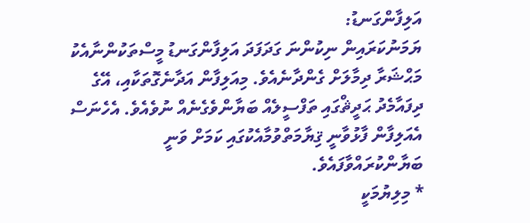އަލިފާންގަނޑު:
ޔަމަނުކަރައިން ނިކުންނަ ގަދަފަދަ އަލިފާންގަނޑު މީސްތަކުންނާއެކު މަޙްޝަރާ ދިމާލަށް ގެންދާނެއެވެ. މިއަލިފާން އަދާނެގޮތަކާއި، އޭގެ ދިފައާމެދު ޙަދީޘްގައި ތަފްސީލެއް ބަޔާންވެގެނެއް ނުވެއެވެ. އެހެނަސް އެއަލިފާން ފާޅުވާނީ ޤިޔާމަތްވުމާއެކުގައި ކަމަށް ވަނީ ބަޔާންކުރައްވާފައެވެ.
* މިލިޔުމަކީ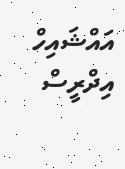އައްޝައިހް އިދްރީސް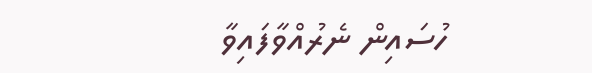ހުސައިން ނެރުއްވާފައިވާ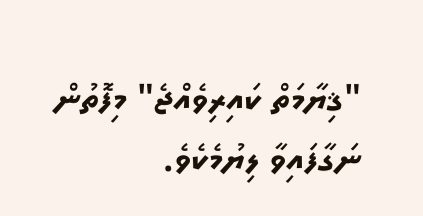"ޤިޔާމަތް ކައިރިވެއްޖެ" މިފޮތުން ނަގާފައިވާ ލިޔުމެކެވެ.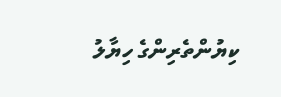ކިޔުންތެރިންގެ ހިޔާލު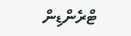ޓްރެންޑިން